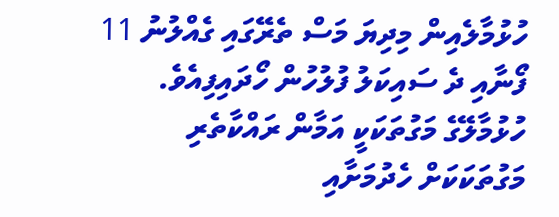ހުޅުމާލެއިން މިދިޔަ މަސް ތެރޭގައި ގެއްލުނު 11 ފޯނާއި ދެ ސައިކަލު ފުލުހުން ހޯދައިފިއެވެ.
ހުޅުމާލޭގެ މަގުތަކަކީ އަމާން ރައްކާތެރި މަގުތަކަކަށް ހެދުމަށާއި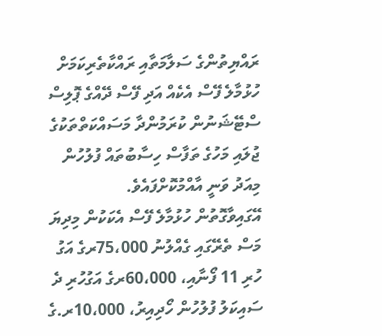ރައްޔިތުންގެ ސަލާމަތާއި ރައްކާތެރިކަމަށް ހުޅުމާލެ ފޭސް އެކެއް އަދި ފޭސް ދޭއްގެ ޕޮލިސް ސްޓޭޝަނުން ކުރަމުންދާ މަސައްކަތްތަކުގެ ޖުލައި މަހުގެ ތަފާސް ހިސާބުތައް ފުލުހުން މިއަދު ވަނީ އާއްމުކޮށްފައެވެ.
އޭގައިވާގޮތުން ހުޅުމާލެ ފޭސް އެކަކުން މިދިޔަ މަސް ތެރޭގައި ގެއްލުނު 75،000ރގެ އަގު ހުރި 11 ފޯނާއި، 60،000ރގެ އަގުހުރި ދެ ސައިކަލު ފުލުހުން ހޯދިއިރު، 10،000ރ.ގެ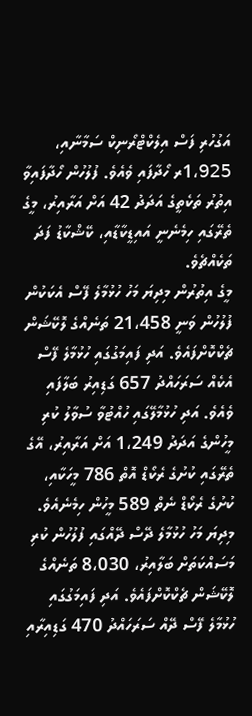އަގުހުރި ފަސް އިލެކްޓްރޯނިކް ސަމާނާއި، 1،925ރ ހޯދާފައި ވެއެވެ. ފުލުހުން ހޯދާފައިވާ އިތުރު ތަކެތީގެ އަދަދު 42 އަށް އަރާއިރު، މީގެ ތެރޭގައި ހިމެނެނީ އައިޑީކާޑާއި، ކޭޝްކާޑު ފަދަ ތަކެއްޗެވެ.
މީގެ އިތުރުން މިދިޔަ މަހު ހުޅުމާލެ ފޭސް އެކަކުން ފުލުހުން ވަނީ 21،458 ތަނެއްގެ ލޮކޭޝަން ޗެކްކޮށްފައެވެ. އަދި ފައިމަގުގައި ހުޅުމާލެ ފޭސް އެކެއް ސަރަހައްދު 657 ގަޑިއިރު ބަލާފައި ވެއެވެ. އަދި ހުޅުމާލޭގައި ހުއްޓުވާ ސުވާލު ކުރި މީހުންގެ އަދަދު 1،249 އަށް އަރާއިރު، އޭގެ ތެރޭގައި ކުށުގެ ރެކޯޑް އޮތް 786 މީހަކާއި، ކުށުގެ ރެކޯޑް ނެތް 589 މީހުން ހިމެނެއެވެ.
މިދިޔަ މަހު ހުޅުމާލެ ދޭސް ދޭއްގައި ފުލުހުން ކުރި މަސައްކަތަށް ބަލާއިރު، 8،030 ތަނެއްގެ ލޮކޭޝަން ޗެކްކޮށްފައެވެ. އަދި ފައިމަގުގައި ހުޅުމާލެ ފޭސް ދޭއް ސަރަހައްދު 470 ގަޑިއިރާއި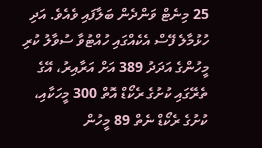25 މިނެޓް ވަންދެން ބަލާފައި ވެއެވެ. އަދި ހުޅުމާލެ ފޭސް އެކެއްގައި ހުއްޓުވާ ސުވާލު ކުރި މީހުންގެ އަދަދު 389 އަށް އަރާއިރު، އޭގެ ތެރޭގައި ކުށުގެ ރެކޯޑް އޮތް 300 މީހަކާއި، ކުށުގެ ރެކޯޑް ނެތް 89 މީހުން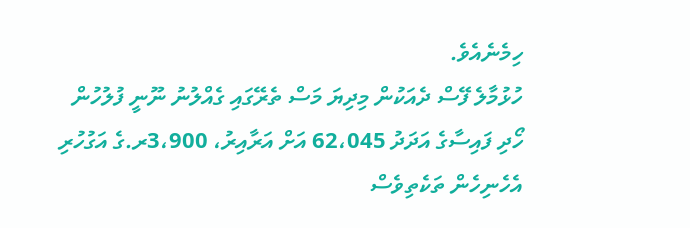ހިމެނެއެވެ.
ހުޅުމާލެ ފޭސް ދެއަކުން މިދިޔަ މަސް ތެރޭގައި ގެއްލުނު ނޫނީ ފުލުހުން ހޯދި ފައިސާގެ އަދަދު 62،045 އަށް އަރާއިރު، 3،900ރ.ގެ އަގުހުރި އެހެނިހެން ތަކެތިވެސް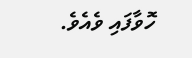ހޮވާފައި ވެއެވެ.